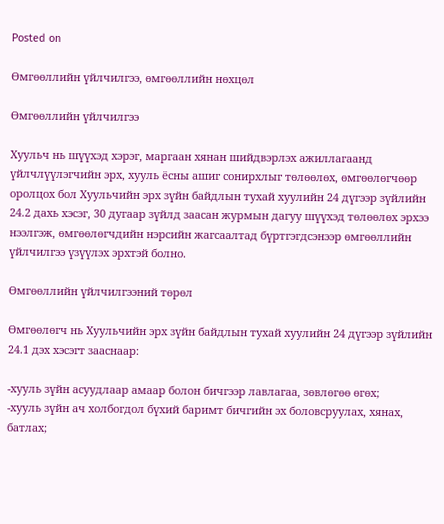Posted on

Өмгөөллийн үйлчилгээ, өмгөөллийн нөхцөл

Өмгөөллийн үйлчилгээ

Хуульч нь шүүхэд хэрэг, маргаан хянан шийдвэрлэх ажиллагаанд үйлчлүүлэгчийн эрх, хууль ёсны ашиг сонирхлыг төлөөлөх, өмгөөлөгчөөр оролцох бол Хуульчийн эрх зүйн байдлын тухай хуулийн 24 дүгээр зүйлийн 24.2 дахь хэсэг, 30 дугаар зүйлд заасан журмын дагуу шүүхэд төлөөлөх эрхээ нээлгэж, өмгөөлөгчдийн нэрсийн жагсаалтад бүртгэгдсэнээр өмгөөллийн үйлчилгээ үзүүлэх эрхтэй болно.

Өмгөөллийн үйлчилгээний төрөл

Өмгөөлөгч нь Хуульчийн эрх зүйн байдлын тухай хуулийн 24 дүгээр зүйлийн 24.1 дэх хэсэгт зааснаар:

-хууль зүйн асуудлаар амаар болон бичгээр лавлагаа, зөвлөгөө өгөх;
-хууль зүйн ач холбогдол бүхий баримт бичгийн эх боловсруулах, хянах, батлах;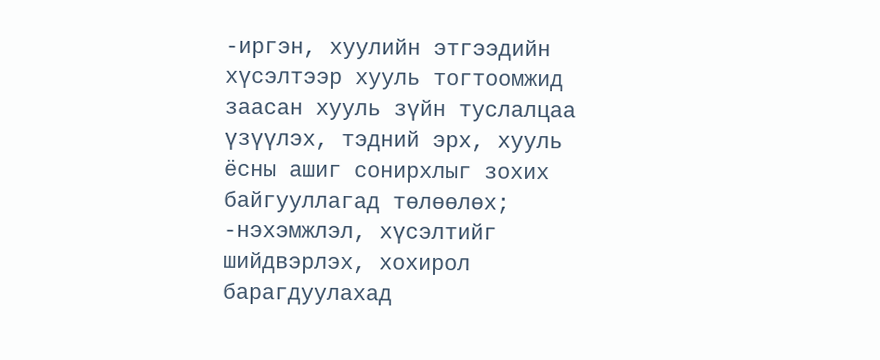-иргэн, хуулийн этгээдийн хүсэлтээр хууль тогтоомжид заасан хууль зүйн туслалцаа үзүүлэх, тэдний эрх, хууль ёсны ашиг сонирхлыг зохих байгууллагад төлөөлөх;
-нэхэмжлэл, хүсэлтийг шийдвэрлэх, хохирол барагдуулахад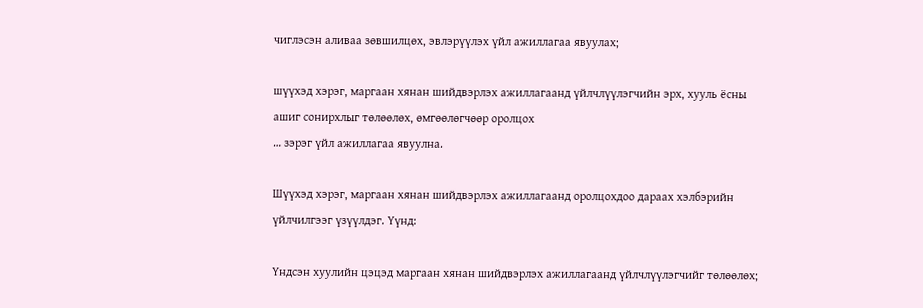чиглэсэн аливаа зөвшилцөх, эвлэрүүлэх үйл ажиллагаа явуулах;

шүүхэд хэрэг, маргаан хянан шийдвэрлэх ажиллагаанд үйлчлүүлэгчийн эрх, хууль ёсны ашиг сонирхлыг төлөөлөх, өмгөөлөгчөөр оролцох
… зэрэг үйл ажиллагаа явуулна.

Шүүхэд хэрэг, маргаан хянан шийдвэрлэх ажиллагаанд оролцохдоо дараах хэлбэрийн үйлчилгээг үзүүлдэг. Үүнд:

Үндсэн хуулийн цэцэд маргаан хянан шийдвэрлэх ажиллагаанд үйлчлүүлэгчийг төлөөлөх;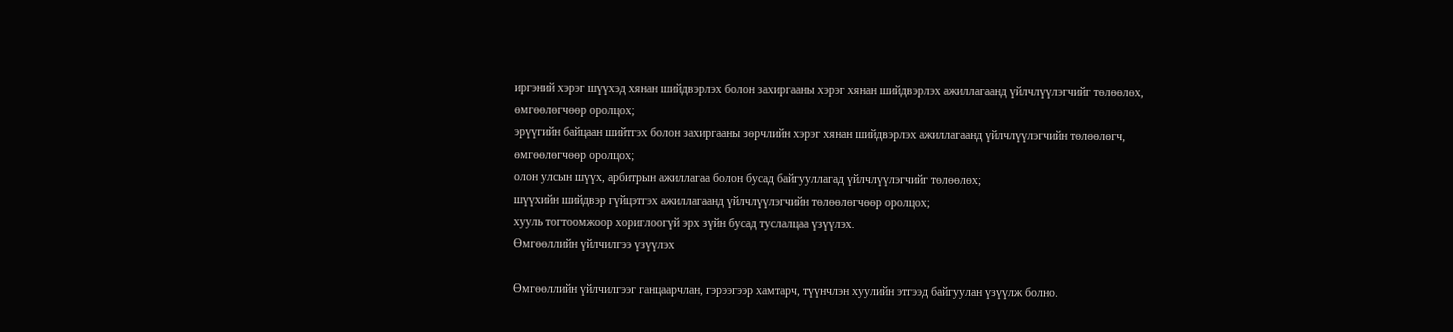иргэний хэрэг шүүхэд хянан шийдвэрлэх болон захиргааны хэрэг хянан шийдвэрлэх ажиллагаанд үйлчлүүлэгчийг төлөөлөх, өмгөөлөгчөөр оролцох;
эрүүгийн байцаан шийтгэх болон захиргааны зөрчлийн хэрэг хянан шийдвэрлэх ажиллагаанд үйлчлүүлэгчийн төлөөлөгч, өмгөөлөгчөөр оролцох;
олон улсын шүүх, арбитрын ажиллагаа болон бусад байгууллагад үйлчлүүлэгчийг төлөөлөх;
шүүхийн шийдвэр гүйцэтгэх ажиллагаанд үйлчлүүлэгчийн төлөөлөгчөөр оролцох;
хууль тогтоомжоор хориглоогүй эрх зүйн бусад туслалцаа үзүүлэх.
Өмгөөллийн үйлчилгээ үзүүлэх

Өмгөөллийн үйлчилгээг ганцаарчлан, гэрээгээр хамтарч, түүнчлэн хуулийн этгээд байгуулан үзүүлж болно.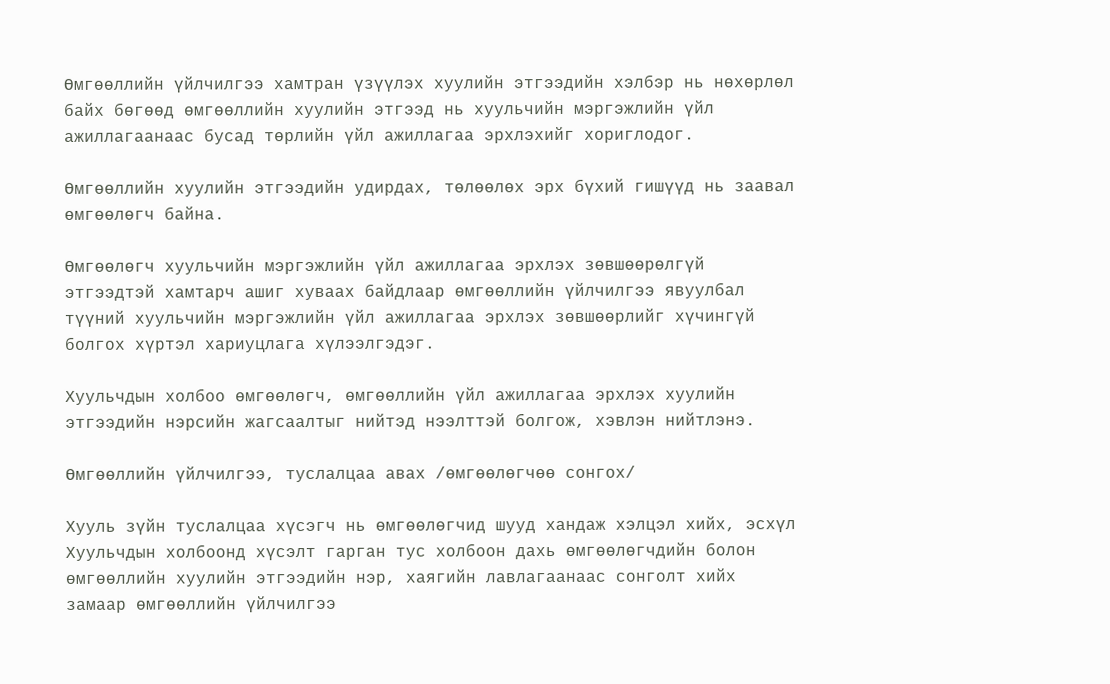Өмгөөллийн үйлчилгээ хамтран үзүүлэх хуулийн этгээдийн хэлбэр нь нөхөрлөл байх бөгөөд өмгөөллийн хуулийн этгээд нь хуульчийн мэргэжлийн үйл ажиллагаанаас бусад төрлийн үйл ажиллагаа эрхлэхийг хориглодог.

Өмгөөллийн хуулийн этгээдийн удирдах, төлөөлөх эрх бүхий гишүүд нь заавал өмгөөлөгч байна.

Өмгөөлөгч хуульчийн мэргэжлийн үйл ажиллагаа эрхлэх зөвшөөрөлгүй этгээдтэй хамтарч ашиг хуваах байдлаар өмгөөллийн үйлчилгээ явуулбал түүний хуульчийн мэргэжлийн үйл ажиллагаа эрхлэх зөвшөөрлийг хүчингүй болгох хүртэл хариуцлага хүлээлгэдэг.

Хуульчдын холбоо өмгөөлөгч, өмгөөллийн үйл ажиллагаа эрхлэх хуулийн этгээдийн нэрсийн жагсаалтыг нийтэд нээлттэй болгож, хэвлэн нийтлэнэ.

Өмгөөллийн үйлчилгээ, туслалцаа авах /өмгөөлөгчөө сонгох/

Хууль зүйн туслалцаа хүсэгч нь өмгөөлөгчид шууд хандаж хэлцэл хийх, эсхүл Хуульчдын холбоонд хүсэлт гарган тус холбоон дахь өмгөөлөгчдийн болон өмгөөллийн хуулийн этгээдийн нэр, хаягийн лавлагаанаас сонголт хийх замаар өмгөөллийн үйлчилгээ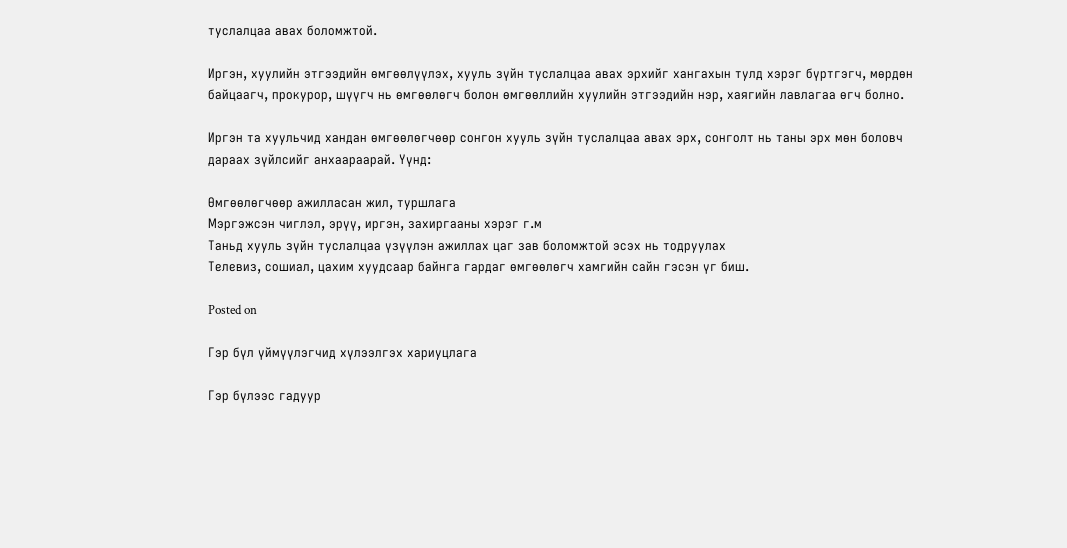туслалцаа авах боломжтой.

Иргэн, хуулийн этгээдийн өмгөөлүүлэх, хууль зүйн туслалцаа авах эрхийг хангахын тулд хэрэг бүртгэгч, мөрдөн байцаагч, прокурор, шүүгч нь өмгөөлөгч болон өмгөөллийн хуулийн этгээдийн нэр, хаягийн лавлагаа өгч болно.

Иргэн та хуульчид хандан өмгөөлөгчөөр сонгон хууль зүйн туслалцаа авах эрх, сонголт нь таны эрх мөн боловч дараах зүйлсийг анхаараарай. Үүнд:

Өмгөөлөгчөөр ажилласан жил, туршлага
Мэргэжсэн чиглэл, эрүү, иргэн, захиргааны хэрэг г.м
Таньд хууль зүйн туслалцаа үзүүлэн ажиллах цаг зав боломжтой эсэх нь тодруулах
Телевиз, сошиал, цахим хуудсаар байнга гардаг өмгөөлөгч хамгийн сайн гэсэн үг биш.

Posted on

Гэр бүл үймүүлэгчид хүлээлгэх хариуцлага

Гэр бүлээс гадуур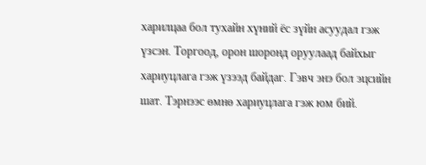харилцаа бол тухайн хүний ёс зүйн асуудал гэж үзсэн. Торгоод, орон шоронд оруулаад байхыг хариуцлага гэж үзээд байдаг. Гэвч энэ бол эцсийн шат. Тэрнээс өмнө хариуцлага гэж юм бий.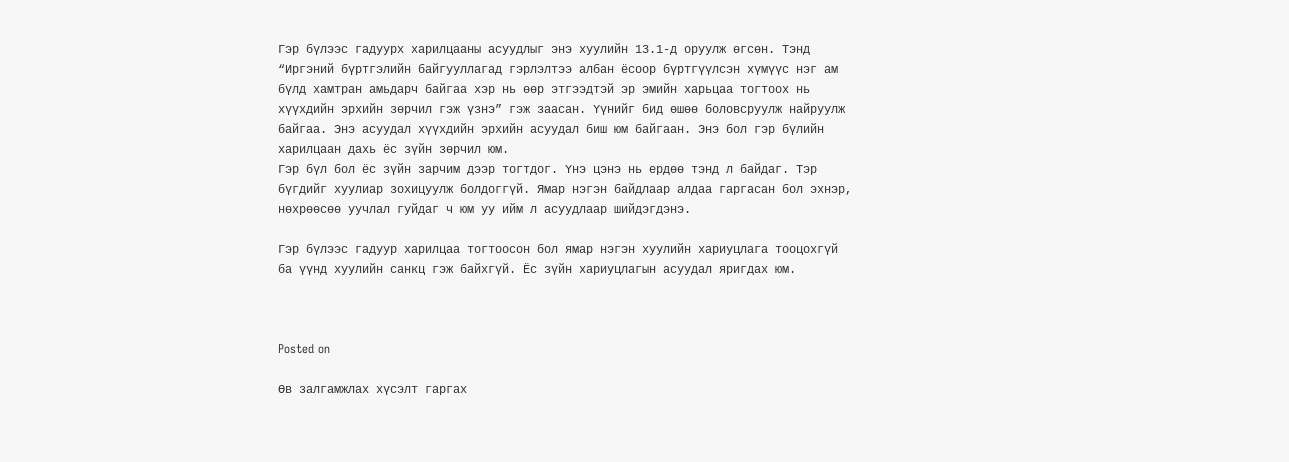Гэр бүлээс гадуурх харилцааны асуудлыг энэ хуулийн 13.1-д оруулж өгсөн. Тэнд “Иргэний бүртгэлийн байгууллагад гэрлэлтээ албан ёсоор бүртгүүлсэн хүмүүс нэг ам бүлд хамтран амьдарч байгаа хэр нь өөр этгээдтэй эр эмийн харьцаа тогтоох нь хүүхдийн эрхийн зөрчил гэж үзнэ” гэж заасан. Үүнийг бид өшөө боловсруулж найруулж байгаа. Энэ асуудал хүүхдийн эрхийн асуудал биш юм байгаан. Энэ бол гэр бүлийн харилцаан дахь ёс зүйн зөрчил юм.
Гэр бүл бол ёс зүйн зарчим дээр тогтдог. Үнэ цэнэ нь ердөө тэнд л байдаг. Тэр бүгдийг хуулиар зохицуулж болдоггүй. Ямар нэгэн байдлаар алдаа гаргасан бол эхнэр, нөхрөөсөө уучлал гуйдаг ч юм уу ийм л асуудлаар шийдэгдэнэ.

Гэр бүлээс гадуур харилцаа тогтоосон бол ямар нэгэн хуулийн хариуцлага тооцохгүй ба үүнд хуулийн санкц гэж байхгүй. Ёс зүйн хариуцлагын асуудал яригдах юм.



Posted on

Өв залгамжлах хүсэлт гаргах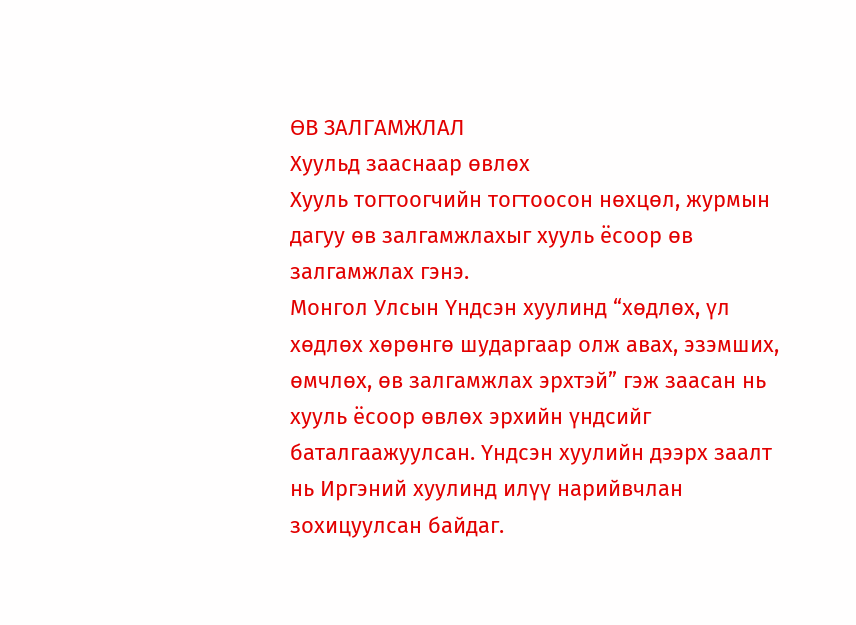ӨВ ЗАЛГАМЖЛАЛ
Хуульд зааснаар өвлөх
Хууль тогтоогчийн тогтоосон нөхцөл, журмын дагуу өв залгамжлахыг хууль ёсоор өв залгамжлах гэнэ.
Монгол Улсын Үндсэн хуулинд “хөдлөх, үл хөдлөх хөрөнгө шударгаар олж авах, эзэмших, өмчлөх, өв залгамжлах эрхтэй” гэж заасан нь хууль ёсоор өвлөх эрхийн үндсийг баталгаажуулсан. Үндсэн хуулийн дээрх заалт нь Иргэний хуулинд илүү нарийвчлан зохицуулсан байдаг.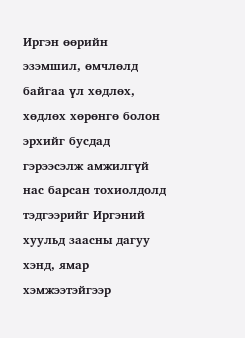Иргэн өөрийн эзэмшил, өмчлөлд байгаа үл хөдлөх, хөдлөх хөрөнгө болон эрхийг бусдад гэрээсэлж амжилгүй нас барсан тохиолдолд тэдгээрийг Иргэний хуульд заасны дагуу хэнд, ямар хэмжээтэйгээр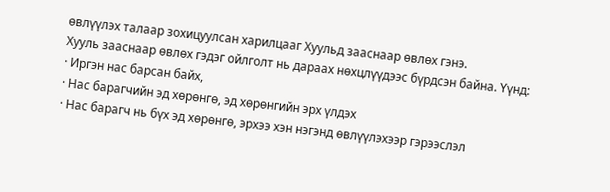өвлүүлэх талаар зохицуулсан харилцааг Хуульд зааснаар өвлөх гэнэ.
Хууль зааснаар өвлөх гэдэг ойлголт нь дараах нөхцлүүдээс бүрдсэн байна. Үүнд:
· Иргэн нас барсан байх,
· Нас барагчийн эд хөрөнгө, эд хөрөнгийн эрх үлдэх
· Нас барагч нь бүх эд хөрөнгө, эрхээ хэн нэгэнд өвлүүлэхээр гэрээслэл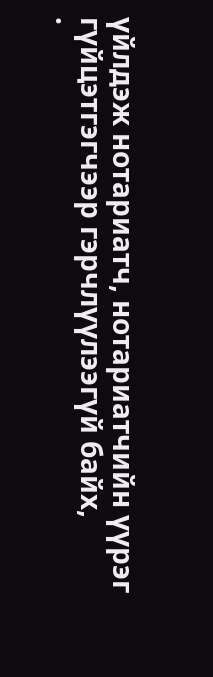үйлдэж нотариатч, нотариатчийн үүрэг гүйцэтгэгчээр гэрчлүүлээгүй байх,
·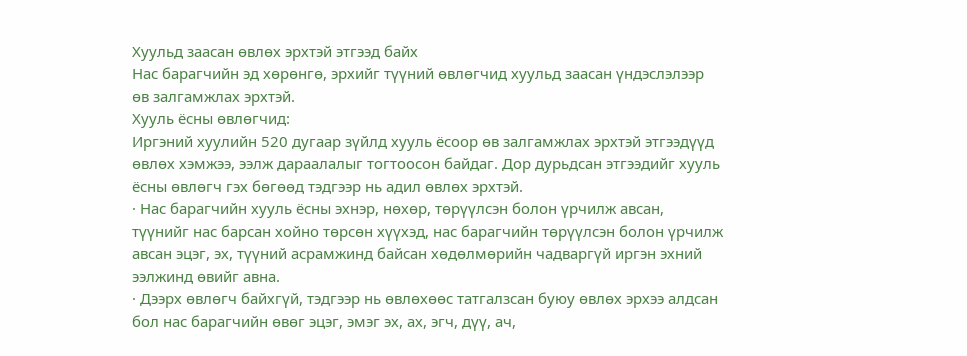Хуульд заасан өвлөх эрхтэй этгээд байх
Нас барагчийн эд хөрөнгө, эрхийг түүний өвлөгчид хуульд заасан үндэслэлээр өв залгамжлах эрхтэй.
Хууль ёсны өвлөгчид:
Иргэний хуулийн 520 дугаар зүйлд хууль ёсоор өв залгамжлах эрхтэй этгээдүүд өвлөх хэмжээ, ээлж дараалалыг тогтоосон байдаг. Дор дурьдсан этгээдийг хууль ёсны өвлөгч гэх бөгөөд тэдгээр нь адил өвлөх эрхтэй.
· Нас барагчийн хууль ёсны эхнэр, нөхөр, төрүүлсэн болон үрчилж авсан, түүнийг нас барсан хойно төрсөн хүүхэд, нас барагчийн төрүүлсэн болон үрчилж авсан эцэг, эх, түүний асрамжинд байсан хөдөлмөрийн чадваргүй иргэн эхний ээлжинд өвийг авна.
· Дээрх өвлөгч байхгүй, тэдгээр нь өвлөхөөс татгалзсан буюу өвлөх эрхээ алдсан бол нас барагчийн өвөг эцэг, эмэг эх, ах, эгч, дүү, ач,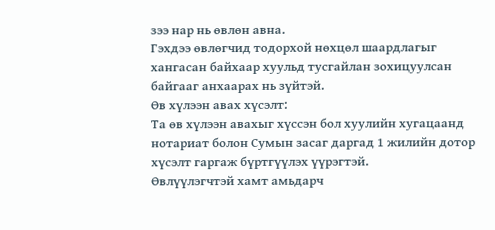зээ нар нь өвлөн авна.
Гэхдээ өвлөгчид тодорхой нөхцөл шаардлагыг хангасан байхаар хуульд тусгайлан зохицуулсан байгааг анхаарах нь зүйтэй.
Өв хүлээн авах хүсэлт:
Та өв хүлээн авахыг хүссэн бол хуулийн хугацаанд нотариат болон Сумын засаг даргад 1 жилийн дотор хүсэлт гаргаж бүртгүүлэх үүрэгтэй.
Өвлүүлэгчтэй хамт амьдарч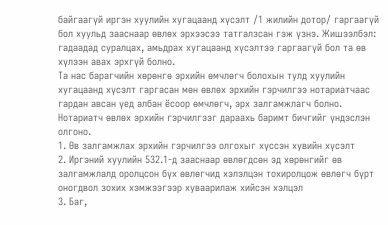байгаагүй иргэн хуулийн хугацаанд хүсэлт /1 жилийн дотор/ гаргаагүй бол хуульд зааснаар өвлөх эрхээсээ татгалзсан гэж үзнэ. Жишээлбэл: гадаадад суралцах, амьдрах хугацаанд хүсэлтээ гаргаагүй бол та өв хүлээн авах эрхгүй болно.
Та нас барагчийн хөрөнгө эрхийн өмчлөгч болохын тулд хуулийн хугацаанд хүсэлт гаргасан мөн өвлөх эрхийн гэрчилгээ нотариатчаас гардан авсан үед албан ёсоор өмчлөгч, эрх залгамжлагч болно.
Нотариатч өвлөх эрхийн гэрчилгээг дараахь баримт бичгийг үндэслэн олгоно.
1. Өв залгамжлах эрхийн гэрчилгээ олгохыг хүссэн хувийн хүсэлт
2. Иргэний хуулийн 532.1-д зааснаар өвлөгдсөн эд хөрөнгийг өв залгамжлалд оролцсон бүх өвлөгчид хэлэлцэн тохиролцож өвлөгч бүрт оногдвол зохих хэмжээгээр хуваарилаж хийсэн хэлцэл
3. Баг,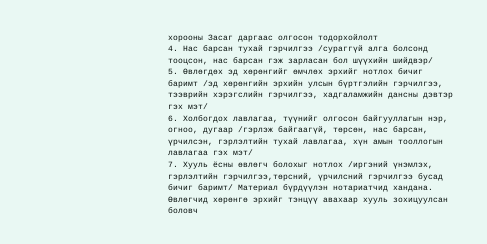хорооны Засаг даргаас олгосон тодорхойлолт
4. Нас барсан тухай гэрчилгээ /сураггүй алга болсонд тооцсон, нас барсан гэж зарласан бол шүүхийн шийдвэр/
5. Өвлөгдөх эд хөрөнгийг өмчлөх эрхийг нотлох бичиг баримт /эд хөрөнгийн эрхийн улсын бүртгэлийн гэрчилгээ, тээврийн хэрэгслийн гэрчилгээ, хадгаламжийн дансны дэвтэр гэх мэт/
6. Холбогдох лавлагаа, түүнийг олгосон байгууллагын нэр, огноо, дугаар /гэрлэж байгаагүй, төрсөн, нас барсан, үрчилсэн, гэрлэлтийн тухай лавлагаа, хүн амын тооллогын лавлагаа гэх мэт/
7. Хууль ёсны өвлөгч болохыг нотлох /иргэний үнэмлэх, гэрлэлтийн гэрчилгээ,төрсний, үрчилсний гэрчилгээ бусад бичиг баримт/ Материал бүрдүүлэн нотариатчид хандана.
Өвлөгчид хөрөнгө эрхийг тэнцүү авахаар хууль зохицуулсан боловч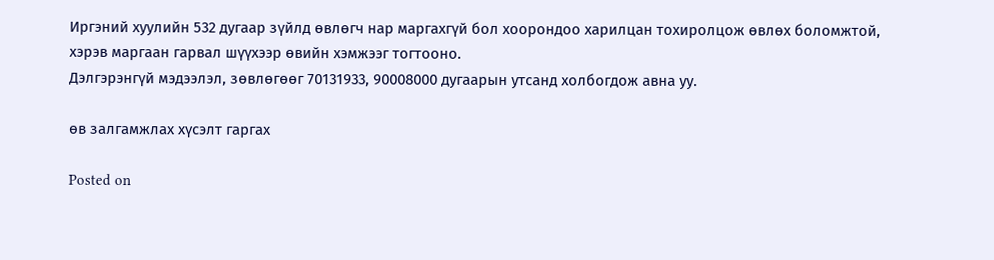Иргэний хуулийн 532 дугаар зүйлд өвлөгч нар маргахгүй бол хоорондоо харилцан тохиролцож өвлөх боломжтой, хэрэв маргаан гарвал шүүхээр өвийн хэмжээг тогтооно.
Дэлгэрэнгүй мэдээлэл, зөвлөгөөг 70131933, 90008000 дугаарын утсанд холбогдож авна уу.

өв залгамжлах хүсэлт гаргах

Posted on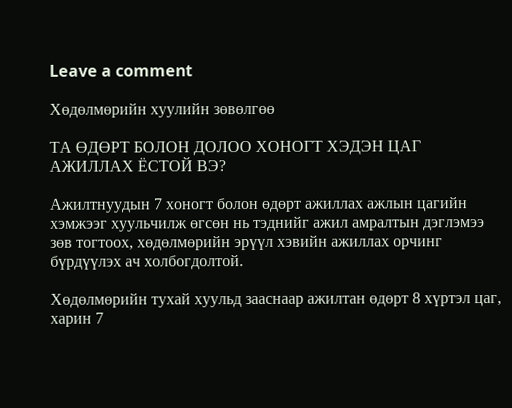Leave a comment

Хөдөлмөрийн хуулийн зөвөлгөө

ТА ӨДӨРТ БОЛОН ДОЛОО ХОНОГТ ХЭДЭН ЦАГ АЖИЛЛАХ ЁСТОЙ ВЭ?

Ажилтнуудын 7 хоногт болон өдөрт ажиллах ажлын цагийн хэмжээг хуульчилж өгсөн нь тэднийг ажил амралтын дэглэмээ зөв тогтоох, хөдөлмөрийн эрүүл хэвийн ажиллах орчинг бүрдүүлэх ач холбогдолтой.

Хөдөлмөрийн тухай хуульд зааснаар ажилтан өдөрт 8 хүртэл цаг, харин 7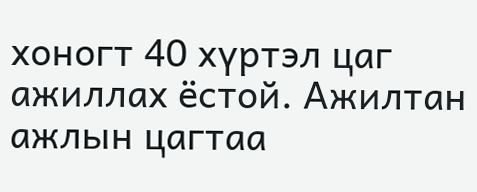хоногт 40 хүртэл цаг ажиллах ёстой. Ажилтан ажлын цагтаа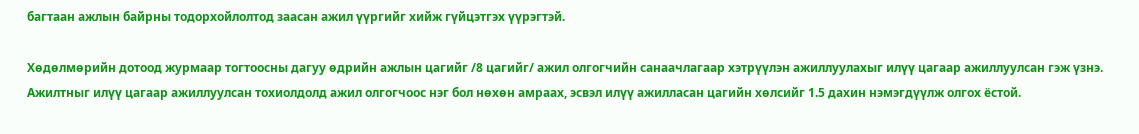багтаан ажлын байрны тодорхойлолтод заасан ажил үүргийг хийж гүйцэтгэх үүрэгтэй.

Хөдөлмөрийн дотоод журмаар тогтоосны дагуу өдрийн ажлын цагийг /8 цагийг/ ажил олгогчийн санаачлагаар хэтрүүлэн ажиллуулахыг илүү цагаар ажиллуулсан гэж үзнэ. Ажилтныг илүү цагаар ажиллуулсан тохиолдолд ажил олгогчоос нэг бол нөхөн амраах, эсвэл илүү ажилласан цагийн хөлсийг 1.5 дахин нэмэгдүүлж олгох ёстой.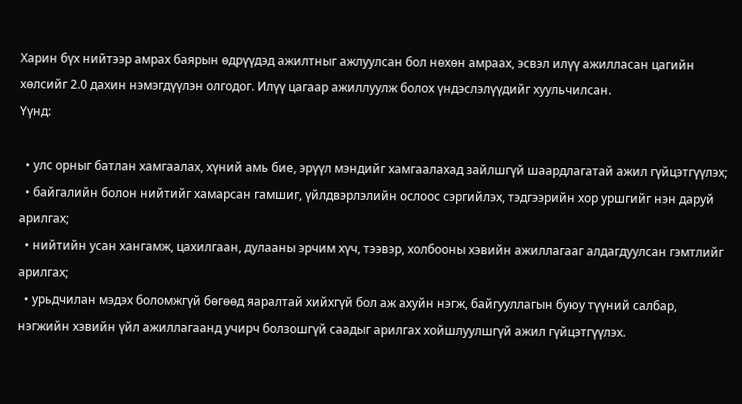Харин бүх нийтээр амрах баярын өдрүүдэд ажилтныг ажлуулсан бол нөхөн амраах, эсвэл илүү ажилласан цагийн хөлсийг 2.0 дахин нэмэгдүүлэн олгодог. Илүү цагаар ажиллуулж болох үндэслэлүүдийг хуульчилсан.
Үүнд:

  • улс орныг батлан хамгаалах, хүний амь бие, эрүүл мэндийг хамгаалахад зайлшгүй шаардлагатай ажил гүйцэтгүүлэх;
  • байгалийн болон нийтийг хамарсан гамшиг, үйлдвэрлэлийн ослоос сэргийлэх, тэдгээрийн хор уршгийг нэн даруй арилгах;
  • нийтийн усан хангамж, цахилгаан, дулааны эрчим хүч, тээвэр, холбооны хэвийн ажиллагааг алдагдуулсан гэмтлийг арилгах;
  • урьдчилан мэдэх боломжгүй бөгөөд яаралтай хийхгүй бол аж ахуйн нэгж, байгууллагын буюу түүний салбар, нэгжийн хэвийн үйл ажиллагаанд учирч болзошгүй саадыг арилгах хойшлуулшгүй ажил гүйцэтгүүлэх.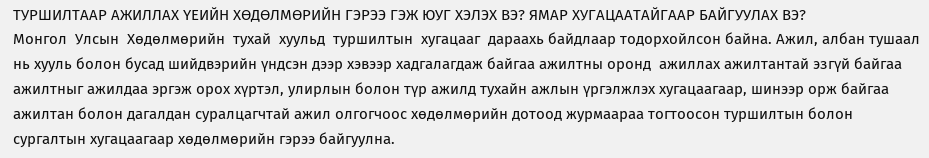ТУРШИЛТААР АЖИЛЛАХ ҮЕИЙН ХӨДӨЛМӨРИЙН ГЭРЭЭ ГЭЖ ЮУГ ХЭЛЭХ ВЭ? ЯМАР ХУГАЦААТАЙГААР БАЙГУУЛАХ ВЭ?
Монгол  Улсын  Хөдөлмөрийн  тухай  хуульд  туршилтын  хугацааг  дараахь байдлаар тодорхойлсон байна. Ажил, албан тушаал нь хууль болон бусад шийдвэрийн үндсэн дээр хэвээр хадгалагдаж байгаа ажилтны оронд  ажиллах ажилтантай эзгүй байгаа ажилтныг ажилдаа эргэж орох хүртэл, улирлын болон түр ажилд тухайн ажлын үргэлжлэх хугацаагаар, шинээр орж байгаа  ажилтан болон дагалдан суралцагчтай ажил олгогчоос хөдөлмөрийн дотоод журмаараа тогтоосон туршилтын болон сургалтын хугацаагаар хөдөлмөрийн гэрээ байгуулна.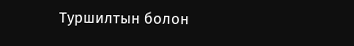Туршилтын болон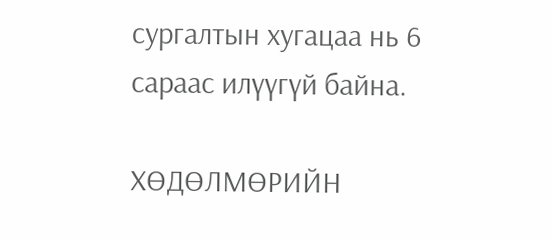сургалтын хугацаа нь 6 сараас илүүгүй байна.

ХӨДӨЛМӨРИЙН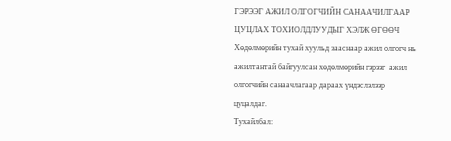ГЭРЭЭГ АЖИЛ ОЛГОГЧИЙН САНААЧИЛГААР ЦУЦЛАХ ТОХИОЛДЛУУДЫГ ХЭЛЖ ӨГӨӨЧ
Хөдөлмөрийн тухай хуульд зааснаар ажил олгогч нь ажилтантай байгуулсан хөдөлмөрийн гэрээг  ажил олгогчийн санаачлагаар дараах үндэслэлээр цуцалдаг.
Тухайлбал: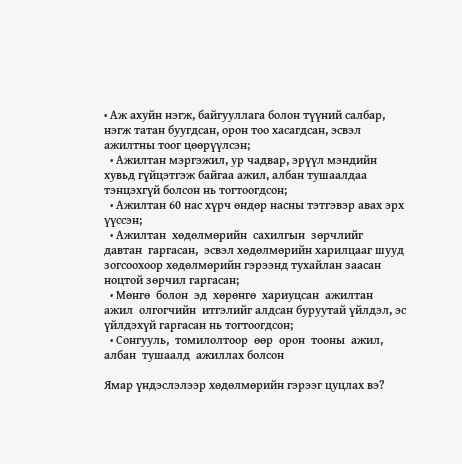• Аж ахуйн нэгж, байгууллага болон түүний салбар, нэгж татан буугдсан, орон тоо хасагдсан, эсвэл ажилтны тоог цөөрүүлсэн;
  • Ажилтан мэргэжил, ур чадвар, эрүүл мэндийн хувьд гүйцэтгэж байгаа ажил, албан тушаалдаа тэнцэхгүй болсон нь тогтоогдсон;
  • Ажилтан 60 нас хүрч өндөр насны тэтгэвэр авах эрх үүссэн;
  • Ажилтан  хөдөлмөрийн  сахилгын  зөрчлийг  давтан  гаргасан,  эсвэл хөдөлмөрийн харилцааг шууд зогсоохоор хөдөлмөрийн гэрээнд тухайлан заасан ноцтой зөрчил гаргасан;
  • Мөнгө  болон  эд  хөрөнгө  хариуцсан  ажилтан  ажил  олгогчийн  итгэлийг алдсан буруутай үйлдэл, эс үйлдэхүй гаргасан нь тогтоогдсон;
  • Сонгууль,  томилолтоор  өөр  орон  тооны  ажил,  албан  тушаалд  ажиллах болсон

Ямар үндэслэлээр хөдөлмөрийн гэрээг цуцлах вэ?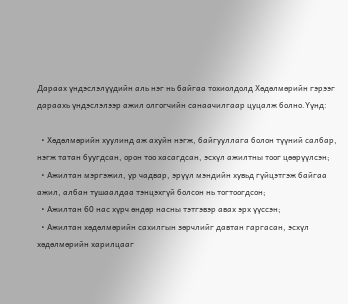Дараах үндэслэлүүдийн аль нэг нь байгаа тохиолдолд Хөдөлмөрийн гэрээг дараахь үндэслэлээр ажил олгогчийн санаачилгаар цуцалж болно.Үүнд:

  • Хөдөлмөрийн хуулинд аж ахуйн нэгж, байгууллага болон түүний салбар, нэгж татан буугдсан, орон тоо хасагдсан, эсхүл ажилтны тоог цөөрүүлсэн;
  • Ажилтан мэргэжил, ур чадвар, эрүүл мэндийн хувьд гүйцэтгэж байгаа ажил, албан тушаалдаа тэнцэхгүй болсон нь тогтоогдсон;
  • Ажилтан 60 нас хүрч өндөр насны тэтгэвэр авах эрх үүссэн;
  • Ажилтан хөдөлмөрийн сахилгын зөрчлийг давтан гаргасан, эсхүл хөдөлмөрийн харилцааг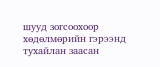шууд зогсоохоор хөдөлмөрийн гэрээнд тухайлан заасан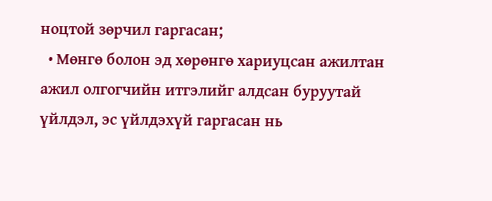ноцтой зөрчил гаргасан;
  • Мөнгө болон эд хөрөнгө хариуцсан ажилтан ажил олгогчийн итгэлийг алдсан буруутай үйлдэл, эс үйлдэхүй гаргасан нь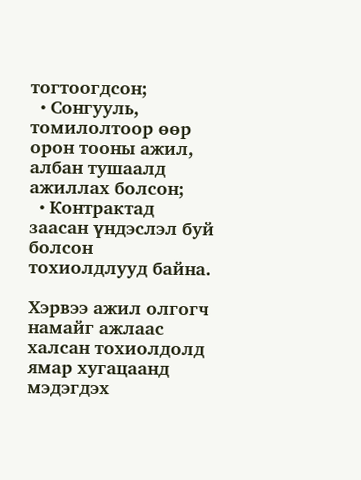тогтоогдсон;
  • Сонгууль, томилолтоор өөр орон тооны ажил, албан тушаалд ажиллах болсон;
  • Контрактад заасан үндэслэл буй болсон тохиолдлууд байна.

Хэрвээ ажил олгогч намайг ажлаас халсан тохиолдолд ямар хугацаанд мэдэгдэх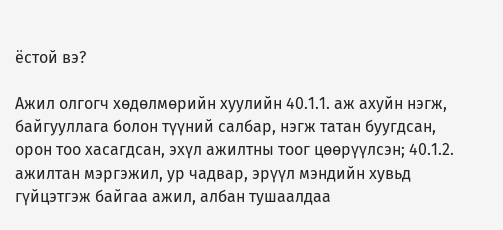ёстой вэ?

Ажил олгогч хөдөлмөрийн хуулийн 40.1.1. аж ахуйн нэгж, байгууллага болон түүний салбар, нэгж татан буугдсан, орон тоо хасагдсан, эхүл ажилтны тоог цөөрүүлсэн; 40.1.2. ажилтан мэргэжил, ур чадвар, эрүүл мэндийн хувьд гүйцэтгэж байгаа ажил, албан тушаалдаа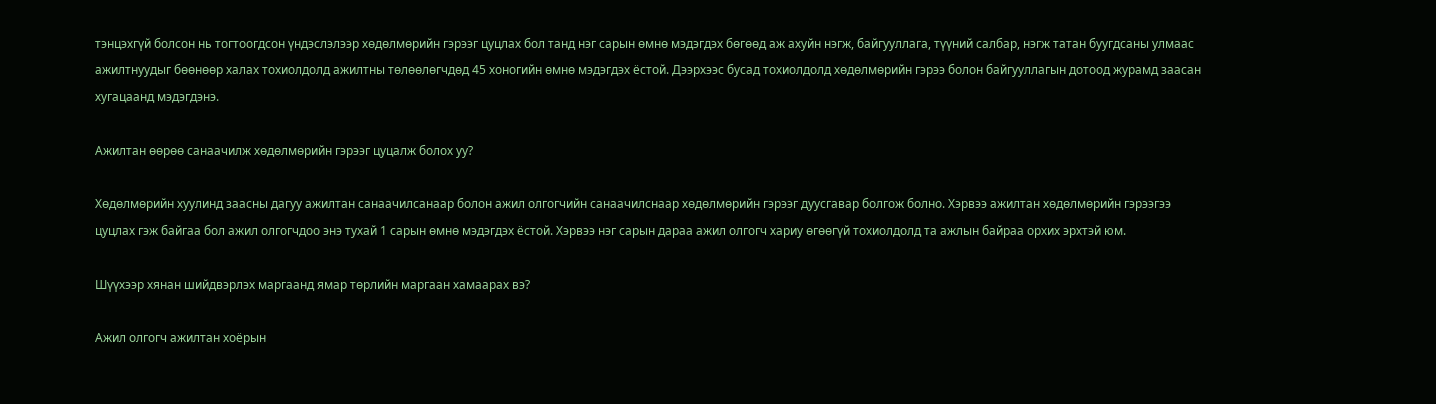тэнцэхгүй болсон нь тогтоогдсон үндэслэлээр хөдөлмөрийн гэрээг цуцлах бол танд нэг сарын өмнө мэдэгдэх бөгөөд аж ахуйн нэгж, байгууллага, түүний салбар, нэгж татан буугдсаны улмаас ажилтнуудыг бөөнөөр халах тохиолдолд ажилтны төлөөлөгчдөд 45 хоногийн өмнө мэдэгдэх ёстой. Дээрхээс бусад тохиолдолд хөдөлмөрийн гэрээ болон байгууллагын дотоод журамд заасан хугацаанд мэдэгдэнэ.

Ажилтан өөрөө санаачилж хөдөлмөрийн гэрээг цуцалж болох уу?

Хөдөлмөрийн хуулинд заасны дагуу ажилтан санаачилсанаар болон ажил олгогчийн санаачилснаар хөдөлмөрийн гэрээг дуусгавар болгож болно. Хэрвээ ажилтан хөдөлмөрийн гэрээгээ цуцлах гэж байгаа бол ажил олгогчдоо энэ тухай 1 сарын өмнө мэдэгдэх ёстой. Хэрвээ нэг сарын дараа ажил олгогч хариу өгөөгүй тохиолдолд та ажлын байраа орхих эрхтэй юм.

Шүүхээр хянан шийдвэрлэх маргаанд ямар төрлийн маргаан хамаарах вэ?

Ажил олгогч ажилтан хоёрын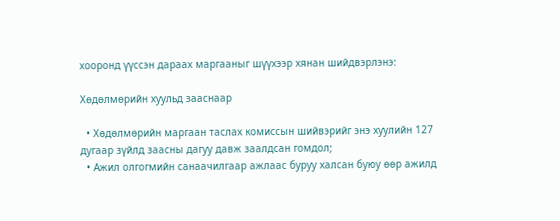хооронд үүссэн дараах маргааныг шүүхээр хянан шийдвэрлэнэ:

Хөдөлмөрийн хуульд зааснаар

  • Хөдөлмөрийн маргаан таслах комиссын шийвэрийг энэ хуулийн 127 дугаар зүйлд заасны дагуу давж заалдсан гомдол;
  • Ажил олгогмийн санаачилгаар ажлаас буруу халсан буюу өөр ажилд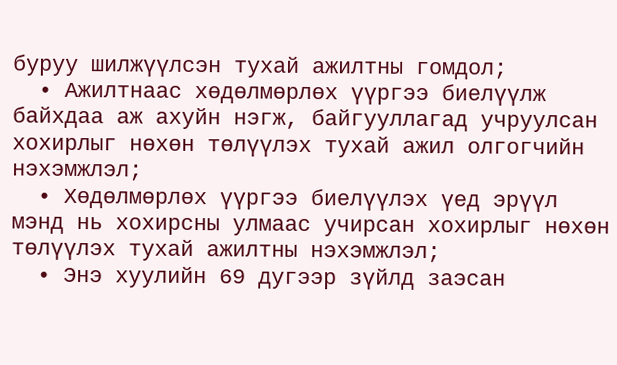буруу шилжүүлсэн тухай ажилтны гомдол;
  • Ажилтнаас хөдөлмөрлөх үүргээ биелүүлж байхдаа аж ахуйн нэгж, байгууллагад учруулсан хохирлыг нөхөн төлүүлэх тухай ажил олгогчийн нэхэмжлэл;
  • Хөдөлмөрлөх үүргээ биелүүлэх үед эрүүл мэнд нь хохирсны улмаас учирсан хохирлыг нөхөн төлүүлэх тухай ажилтны нэхэмжлэл;
  • Энэ хуулийн 69 дугээр зүйлд заэсан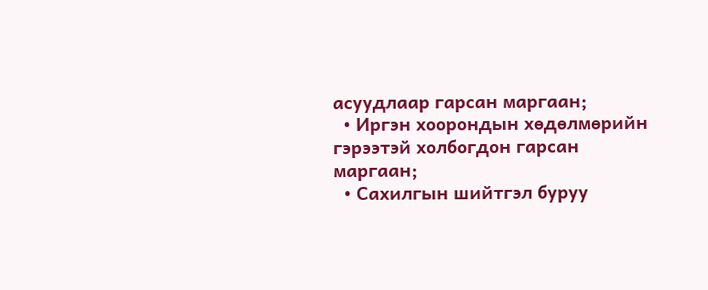асуудлаар гарсан маргаан;
  • Иргэн хоорондын хөдөлмөрийн гэрээтэй холбогдон гарсан маргаан;
  • Сахилгын шийтгэл буруу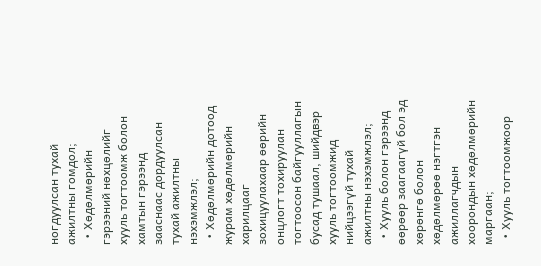ногдуулсан тухай ажилтны гомдол;
  • Хөдөлмөрийн гэрээний нөхцөлийг хууль тогтоомж болон хамтын гэрээнд зааснаас дордуулсан тухай ажилтны нэхэмжлэл;
  • Хөдөлмөрийн дотоод журам хөдөлмөрийн харилцааг зохицуулахаар өөрийн онцлогт тохируулан тогтоосон байгууллагын бусад тушаал, шийдвэр хууль тогтоомжид нийцээгүй тухай ажилтны нэхэмжлэл;
  • Хууль болон гэрээнд өөрөөр заагаагүй бол эд хөрөнгө болон хөдөлмөрөө нэгтгэн ажиллагчдын хоорондын хөдөлмөрийн маргаан;
  • Хууль тогтоомжоор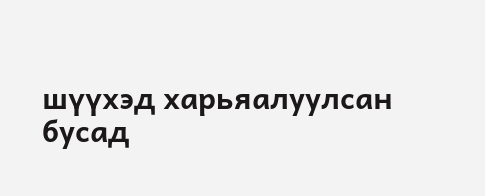шүүхэд харьяалуулсан бусад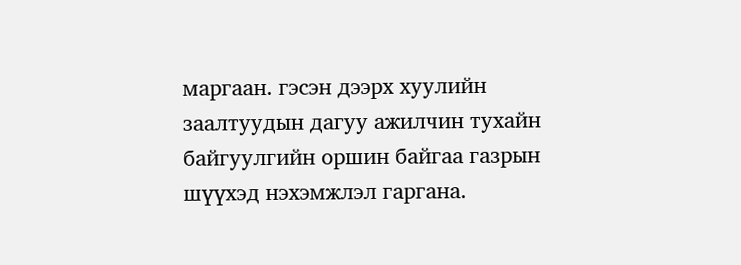маргаан. гэсэн дээрх хуулийн заалтуудын дагуу ажилчин тухайн байгуулгийн оршин байгаа газрын шүүхэд нэхэмжлэл гаргана.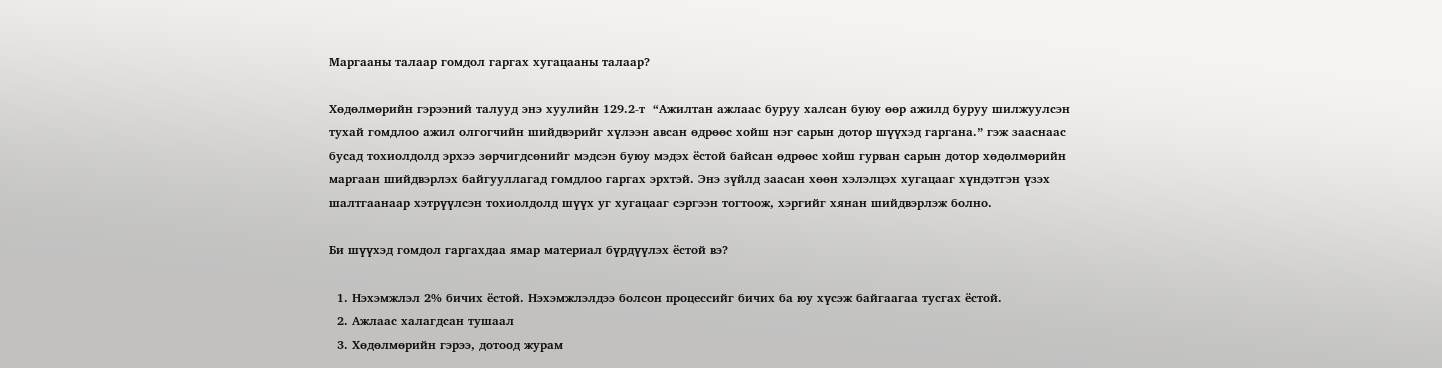Маргааны талаар гомдол гаргах хугацааны талаар?

Хөдөлмөрийн гэрээний талууд энэ хуулийн 129.2-т  “Ажилтан ажлаас буруу халсан буюу өөр ажилд буруу шилжуулсэн тухай гомдлоо ажил олгогчийн шийдвэрийг хүлээн авсан өдрөөс хойш нэг сарын дотор шүүхэд гаргана.” гэж зааснаас бусад тохиолдолд эрхээ зөрчигдсөнийг мэдсэн буюу мэдэх ёстой байсан өдрөөс хойш гурван сарын дотор хөдөлмөрийн маргаан шийдвэрлэх байгууллагад гомдлоо гаргах эрхтэй. Энэ зүйлд заасан хөөн хэлэлцэх хугацааг хүндэтгэн үзэх шалтгаанаар хэтрүүлсэн тохиолдолд шүүх уг хугацааг сэргээн тогтоож, хэргийг хянан шийдвэрлэж болно.

Би шүүхэд гомдол гаргахдаа ямар материал бүрдүүлэх ёстой вэ?

  1. Нэхэмжлэл 2% бичих ёстой. Нэхэмжлэлдээ болсон процессийг бичих ба юу хүсэж байгаагаа тусгах ёстой.
  2. Ажлаас халагдсан тушаал
  3. Хөдөлмөрийн гэрээ, дотоод журам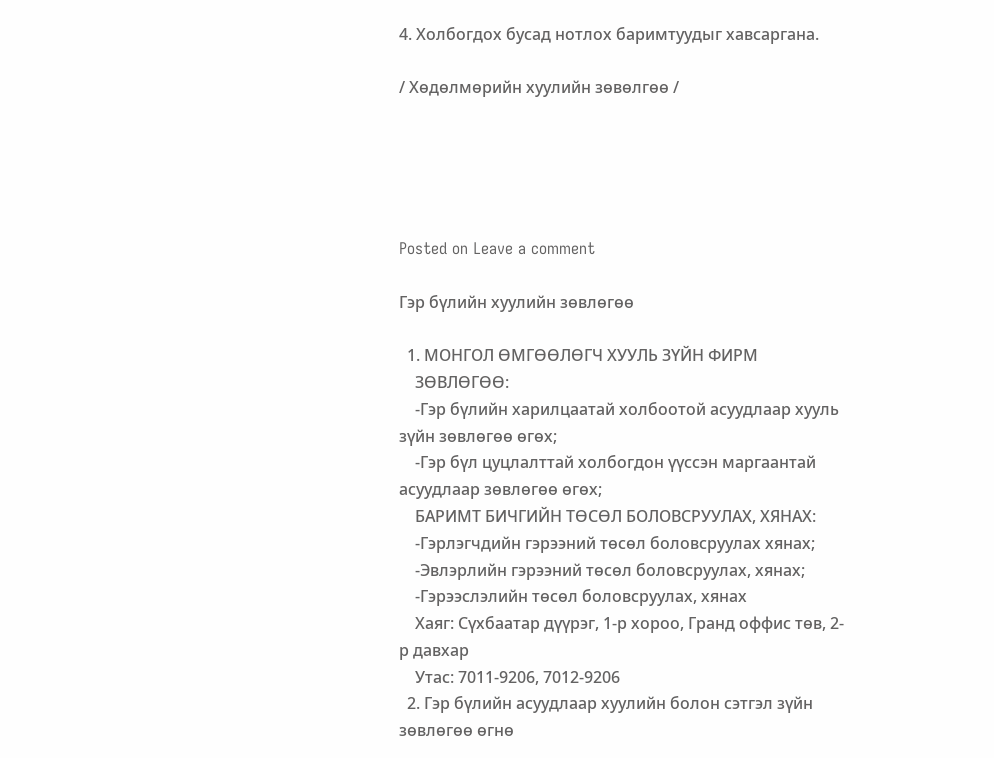4. Холбогдох бусад нотлох баримтуудыг хавсаргана.

/ Хөдөлмөрийн хуулийн зөвөлгөө /





Posted on Leave a comment

Гэр бүлийн хуулийн зөвлөгөө

  1. МОНГОЛ ӨМГӨӨЛӨГЧ ХУУЛЬ ЗҮЙН ФИРМ
    ЗӨВЛӨГӨӨ:
    -Гэр бүлийн харилцаатай холбоотой асуудлаар хууль зүйн зөвлөгөө өгөх;
    -Гэр бүл цуцлалттай холбогдон үүссэн маргаантай асуудлаар зөвлөгөө өгөх;
    БАРИМТ БИЧГИЙН ТӨСӨЛ БОЛОВСРУУЛАХ, ХЯНАХ:
    -Гэрлэгчдийн гэрээний төсөл боловсруулах хянах;
    -Эвлэрлийн гэрээний төсөл боловсруулах, хянах;
    -Гэрээслэлийн төсөл боловсруулах, хянах
    Хаяг: Сүхбаатар дүүрэг, 1-р хороо, Гранд оффис төв, 2-р давхар
    Утас: 7011-9206, 7012-9206
  2. Гэр бүлийн асуудлаар хуулийн болон сэтгэл зүйн зөвлөгөө өгнө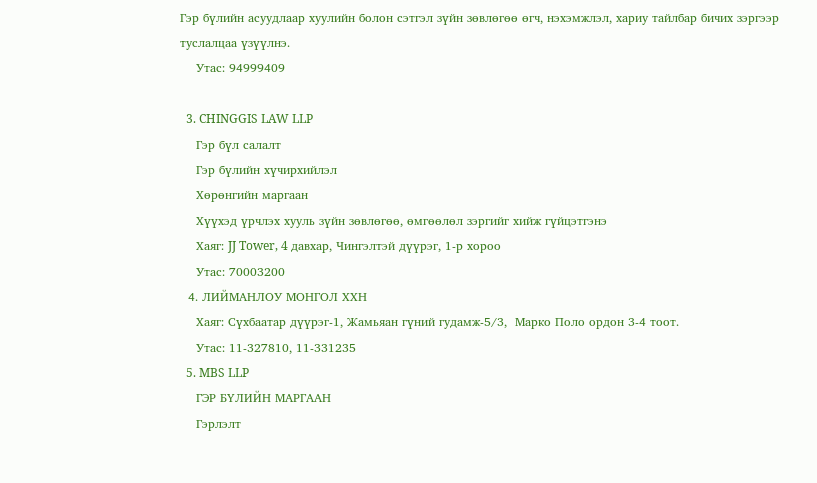Гэр бүлийн асуудлаар хуулийн болон сэтгэл зүйн зөвлөгөө өгч, нэхэмжлэл, хариу тайлбар бичих зэргээр туслалцаа үзүүлнэ.
    Утас: 94999409

  3. CHINGGIS LAW LLP
    Гэр бүл салалт
    Гэр бүлийн хүчирхийлэл
    Хөрөнгийн маргаан
    Хүүхэд үрчлэх хууль зүйн зөвлөгөө, өмгөөлөл зэргийг хийж гүйцэтгэнэ
    Хаяг: JJ Tower, 4 давхар, Чингэлтэй дүүрэг, 1-р хороо
    Утас: 70003200
  4. ЛИЙМАНЛОУ МОНГОЛ ХХН
    Хаяг: Сүхбаатар дүүрэг-1, Жамьяан гүний гудамж-5/3,  Марко Поло ордон 3-4 тоот.
    Утас: 11-327810, 11-331235
  5. MBS LLP
    ГЭР БҮЛИЙН МАРГААН
    Гэрлэлт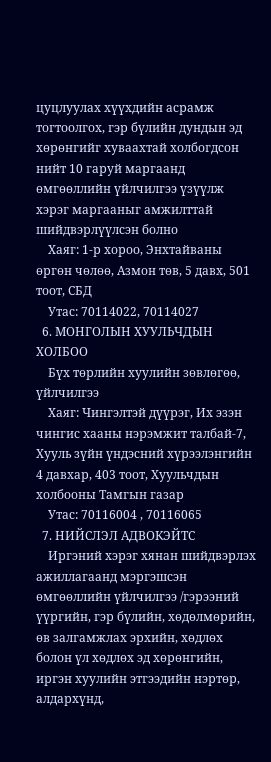цуцлуулах хүүхдийн асрамж тогтоолгох, гэр бүлийн дундын эд хөрөнгийг хуваахтай холбогдсон нийт 10 гаруй маргаанд өмгөөллийн үйлчилгээ үзүүлж хэрэг маргааныг амжилттай шийдвэрлүүлсэн болно
    Хаяг: 1-р хороо, Энхтайваны өргөн чөлөө, Азмон төв, 5 давх, 501 тоот, СБД
    Утас: 70114022, 70114027
  6. МОНГОЛЫН ХУУЛЬЧДЫН ХОЛБОО
    Бүх төрлийн хуулийн зөвлөгөө, үйлчилгээ
    Хаяг: Чингэлтэй дүүрэг, Их эзэн чингис хааны нэрэмжит талбай-7, Хууль зүйн үндэсний хүрээлэнгийн 4 давхар, 403 тоот, Хуульчдын холбооны Тамгын газар
    Утас: 70116004 , 70116065
  7. НИЙСЛЭЛ АДВОКЭЙТС
    Иргэний хэрэг хянан шийдвэрлэх ажиллагаанд мэргэшсэн өмгөөллийн үйлчилгээ /гэрээний үүргийн, гэр бүлийн, хөдөлмөрийн, өв залгамжлах эрхийн, хөдлөх болон үл хөдлөх эд хөрөнгийн, иргэн хуулийн этгээдийн нэртөр, алдархүнд,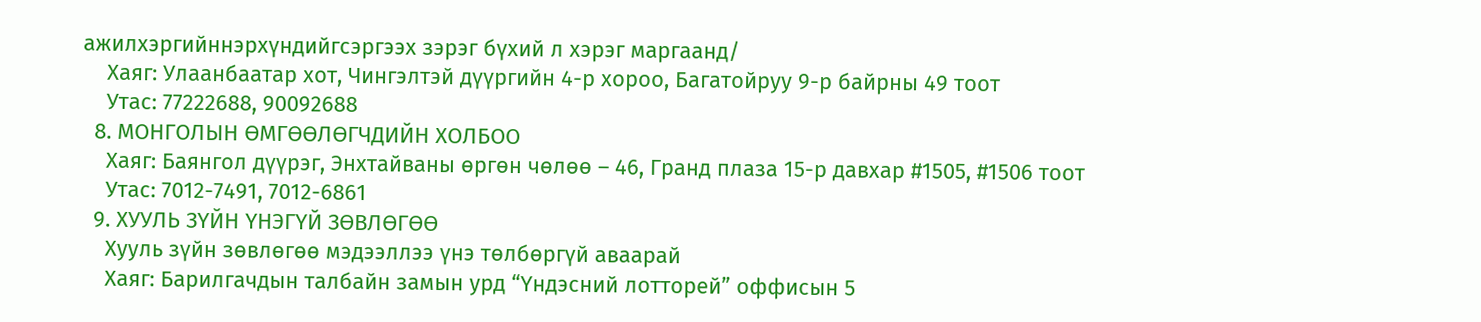ажилхэргийннэрхүндийгсэргээх зэрэг бүхий л хэрэг маргаанд/
    Хаяг: Улаанбаатар хот, Чингэлтэй дүүргийн 4-р хороо, Багатойруу 9-р байрны 49 тоот
    Утас: 77222688, 90092688
  8. МОНГОЛЫН ӨМГӨӨЛӨГЧДИЙН ХОЛБОО
    Хаяг: Баянгол дүүрэг, Энхтайваны өргөн чөлөө – 46, Гранд плаза 15-р давхар #1505, #1506 тоот
    Утас: 7012-7491, 7012-6861
  9. ХУУЛЬ ЗҮЙН ҮНЭГҮЙ ЗӨВЛӨГӨӨ
    Хууль зүйн зөвлөгөө мэдээллээ үнэ төлбөргүй аваарай
    Хаяг: Барилгачдын талбайн замын урд “Үндэсний лотторей” оффисын 5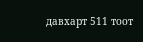давхарт 511 тоот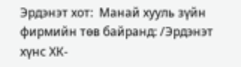Эрдэнэт хот:  Манай хууль зүйн фирмийн төв байранд: /Эрдэнэт хүнс ХК-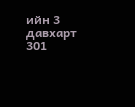ийн 3 давхарт 301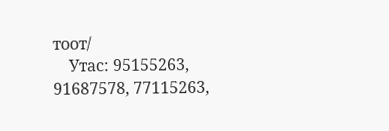тоот/
    Утас: 95155263, 91687578, 77115263,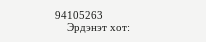94105263
    Эрдэнэт хот: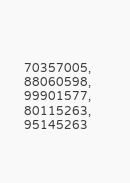70357005, 88060598, 99901577, 80115263, 95145263